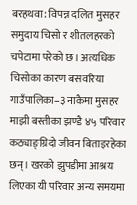बरहथवा: विपन्न दलित मुसहर समुदाय चिसो र शीतलहरको चपेटामा परेको छ। अत्यधिक चिसोका कारण बसवरिया गाउँपालिका–३ नाकैमा मुसहर माझी बस्तीका झण्डै ४५ परिवार कठ्याङ्ग्रिदो जीवन बिताइरहेका छन्। खरको झुपडीमा आश्रय लिएका यी परिवार अन्य समयमा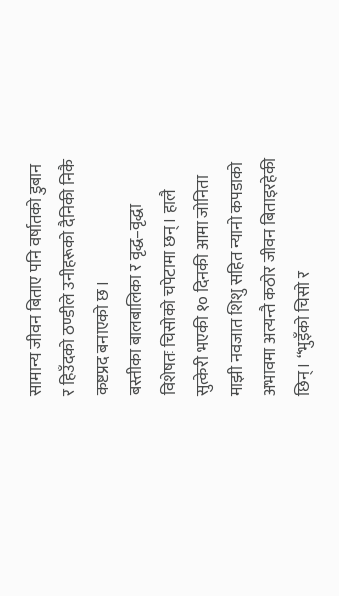सामान्य जीवन बिताए पनि वर्षातको डुबान र हिउँदको ठण्डीले उनीहरूको दैनिकी निकै कष्टप्रद बनाएको छ।
बस्तीका बालबालिका र वृद्ध–वृद्धा विशेषतः चिसोको चपेटामा छन्। हालै सुत्केरी भएकी १० दिनकी आमा जोनिता माझी नवजात शिशु सहित न्यानो कपडाको अभावमा अत्यन्तै कठोर जीवन बिताइरहेकी छिन्। “भुइँको चिसो र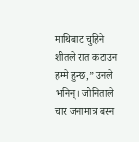माथिबाट चुहिने शीतले रात कटाउन हम्मे हुन्छ,” उनले भनिन्। जोनिताले चार जनामात्र बस्न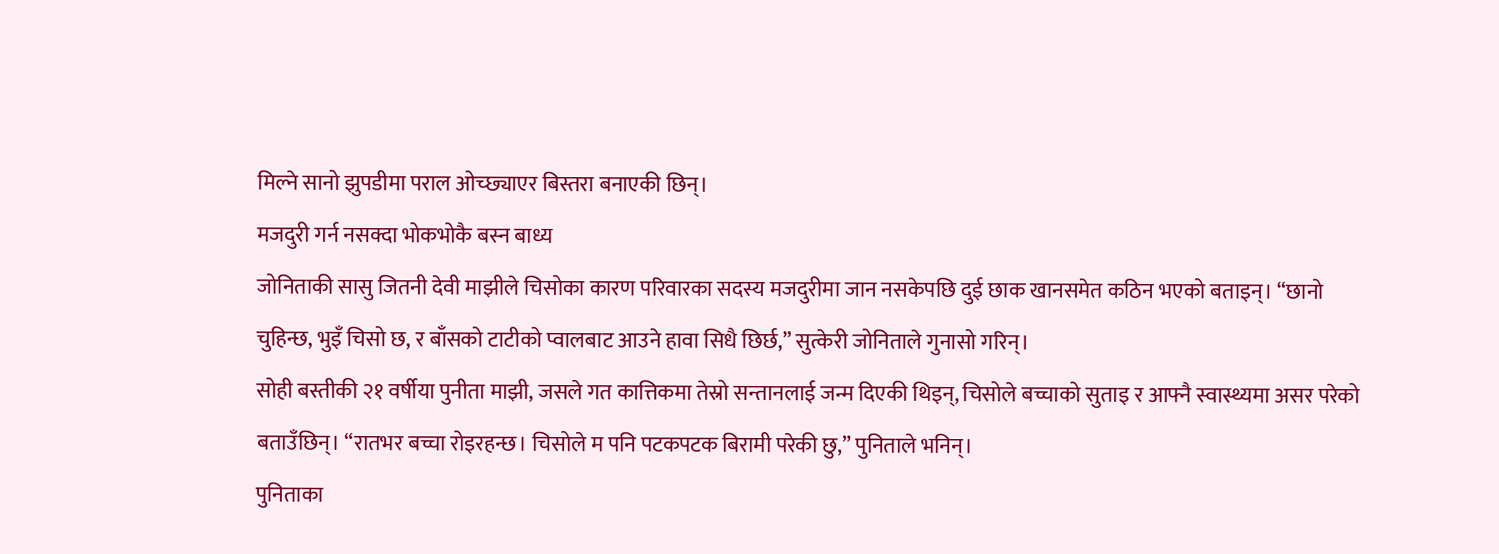मिल्ने सानो झुपडीमा पराल ओच्छ्याएर बिस्तरा बनाएकी छिन्।
मजदुरी गर्न नसक्दा भोकभोकै बस्न बाध्य
जोनिताकी सासु जितनी देवी माझीले चिसोका कारण परिवारका सदस्य मजदुरीमा जान नसकेपछि दुई छाक खानसमेत कठिन भएको बताइन्। “छानो चुहिन्छ, भुइँ चिसो छ, र बाँसको टाटीको प्वालबाट आउने हावा सिधै छिर्छ,” सुत्केरी जोनिताले गुनासो गरिन्।
सोही बस्तीकी २१ वर्षीया पुनीता माझी, जसले गत कात्तिकमा तेस्रो सन्तानलाई जन्म दिएकी थिइन्, चिसोले बच्चाको सुताइ र आफ्नै स्वास्थ्यमा असर परेको बताउँछिन्। “रातभर बच्चा रोइरहन्छ। चिसोले म पनि पटकपटक बिरामी परेकी छु,” पुनिताले भनिन्।
पुनिताका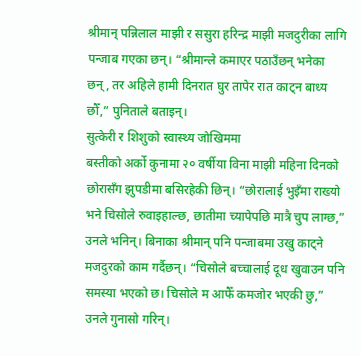श्रीमान् पन्निलाल माझी र ससुरा हरिन्द्र माझी मजदुरीका लागि पन्जाब गएका छन्। “श्रीमान्ले कमाएर पठाउँछन् भनेका छन्, तर अहिले हामी दिनरात घुर तापेर रात काट्न बाध्य छौँ,” पुनिताले बताइन्।
सुत्केरी र शिशुको स्वास्थ्य जोखिममा
बस्तीको अर्को कुनामा २० वर्षीया विना माझी महिना दिनको छोरासँग झुपडीमा बसिरहेकी छिन्। “छोरालाई भुइँमा राख्यो भने चिसोले रुवाइहाल्छ, छातीमा च्यापेपछि मात्रै चुप लाग्छ,” उनले भनिन्। बिनाका श्रीमान् पनि पन्जाबमा उखु काट्ने मजदुरको काम गर्दैछन्। “चिसोले बच्चालाई दूध खुवाउन पनि समस्या भएको छ। चिसोले म आफैँ कमजोर भएकी छु,” उनले गुनासो गरिन्।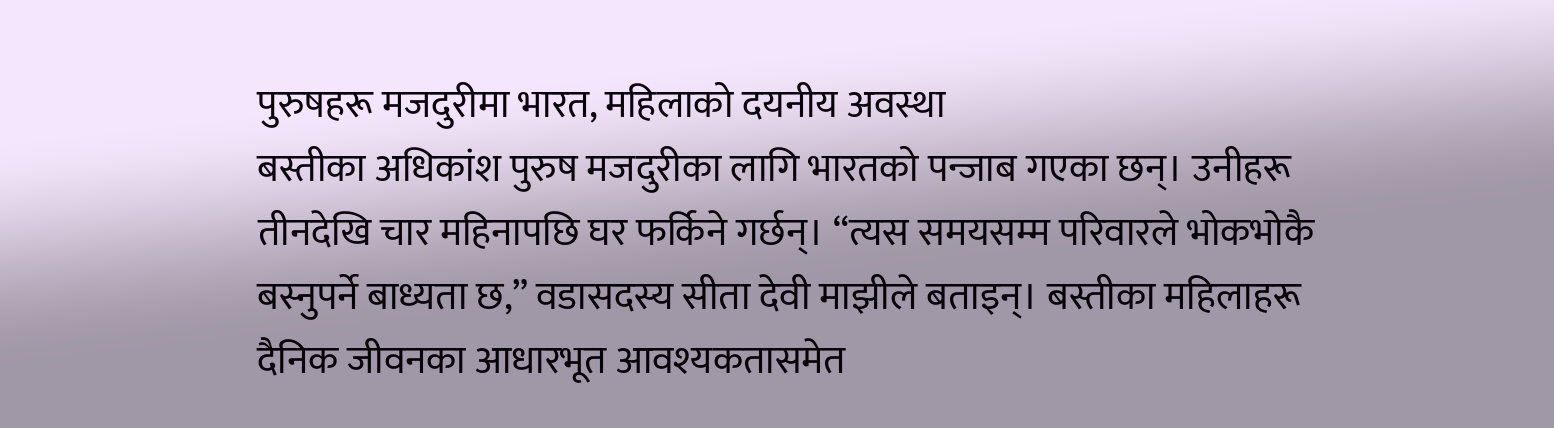पुरुषहरू मजदुरीमा भारत, महिलाको दयनीय अवस्था
बस्तीका अधिकांश पुरुष मजदुरीका लागि भारतको पन्जाब गएका छन्। उनीहरू तीनदेखि चार महिनापछि घर फर्किने गर्छन्। “त्यस समयसम्म परिवारले भोकभोकै बस्नुपर्ने बाध्यता छ,” वडासदस्य सीता देवी माझीले बताइन्। बस्तीका महिलाहरू दैनिक जीवनका आधारभूत आवश्यकतासमेत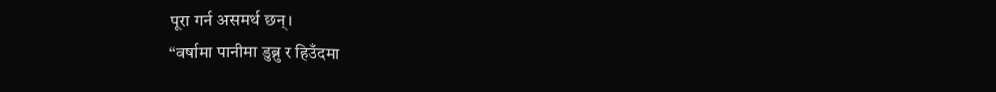पूरा गर्न असमर्थ छन्।
“वर्षामा पानीमा डुब्नु र हिउँदमा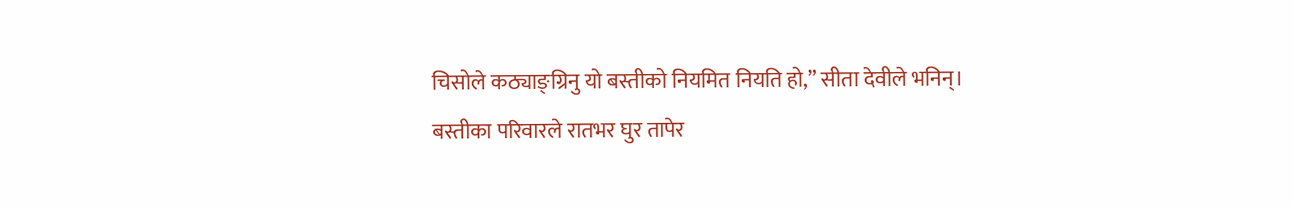चिसोले कठ्याङ्ग्रिनु यो बस्तीको नियमित नियति हो,” सीता देवीले भनिन्। बस्तीका परिवारले रातभर घुर तापेर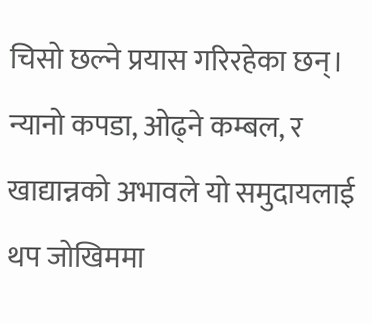चिसो छल्ने प्रयास गरिरहेका छन्। न्यानो कपडा, ओढ्ने कम्बल, र खाद्यान्नको अभावले यो समुदायलाई थप जोखिममा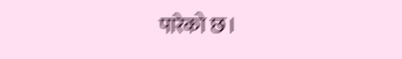पारेको छ।